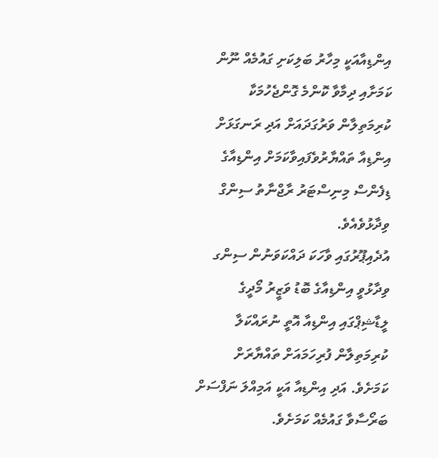އިންޑިއާއަކީ މިހާރު ބަލިކަށި ގައުމެއް ނޫން ކަމަށާއި ދިމާވާ ކޮންމެ ގޮންޖެހުމަކާ ކުރިމަތިލާން ވަރުގަދައަށް އަދި ރަނގަޅަށް އިންޑިއާ ތައްޔާރުވެފައިވާކަމަށް އިންޑިއާގެ ޑިފެންސް މިނިސްޓަރު ރާޖްނާތު ސިންގް ވިދާޅުވެއެވެ.
އުދެއިޕޫރުގައި ވާހަކަ ދައްކަވަނުން ސިންގ ވިދާޅުވީ އިންޑިއާގެ ބޮޑު ވަޒީރު މޯދީގެ ލީޑާޝިޕްގައި އިންޑިއާ އޮތީ ނުރައްކަލާ ކުރިމަތިލާން ފުރިހަމައަށް ތައްޔާރަށް ކަމަށެވެ. އަދި އިންޑިއާ އަކީ އަމިއްލަ ނަފްސަށް ބަރޯސާވާ ގައުމެއް ކަމަށެވެ.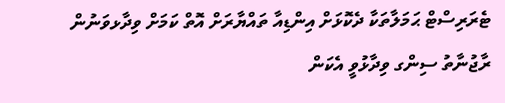ޓެރަރިސްޓް ޙަމަލާތަކާ ދެކޮޅަށް އިންޑިއާ ތައްޔާރަށް އޮތް ކަމަށް ވިދާޅވަނުން ރާޖުނާތު ސިންގ ވިދާޅުވީ އެކަން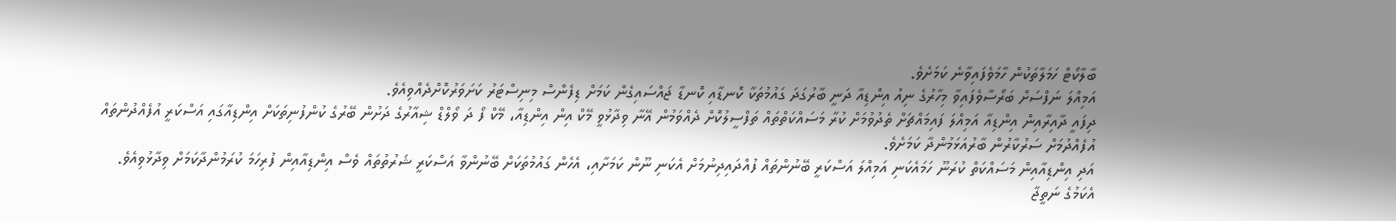ބާލާކޯޓް ހަމަލާތަކުން ހާމަވެފައިވާނެ ކަމަށެވެ.
އަމިއްލަ ނަފްސަށް ބަރޯސާވެފައިވާ މިހާރުގެ ނިއު އިންޑިއާ ދަނީ ބާރުގަދަ ގައުމުތަކާ ކޮނޑާއި ކޮނޑާ ޖައްސައިގެން ކަމަށް ޑިފެންސް މިނިސްޓަރު ކަށަވަރުކޮށްދެއްވިއެވެ.
ދިފައީ ދާއިރާއިން އިންޑިއާ އަމިއްލަ ފައިމައްޗަށް ތެދުވުމަށް ކުރާ މަސައްކަތްތައް ތަފްސީލުކޮށް ދެއްވަމުން އޭނާ ވިދާޅުވީ މޭކް އިން އިންޑިއާ، މޭކް ފޯ ދަ ވޯލްޑް ޝިއާރުގެ ދަށުން ބޭރުގެ ކުންފުނިތަކަށް އިންޑިއާގައި އަސްކަރީ އުފެއްދުންތައް އުފެއްދުމަށް ސަރުކާރުން ބާރުއަޅަމުންދާ ކަމަށެވެ.
އަދި އިންޑިއާއިން މަސައްކަތް ކުރަނޫ ހަމައެކަނި އަމިއްލަ އަސްކަރީ ބޭނުންތައް ފުއްދައިދިނުމަށް އެކަނި ނޫން ކަމަށާއި، އެހެން ގައުމުތަކަށް ބޭނުންވާ އަސްކަރީ ޝަރުތުތައް ވެސް އިންޑިއާއިން ފުރިހަމަ ކުރަމުންދާކަމަށް ވިދާޅުވިއެވެ.
އެކަމުގެ ނަތީޖާ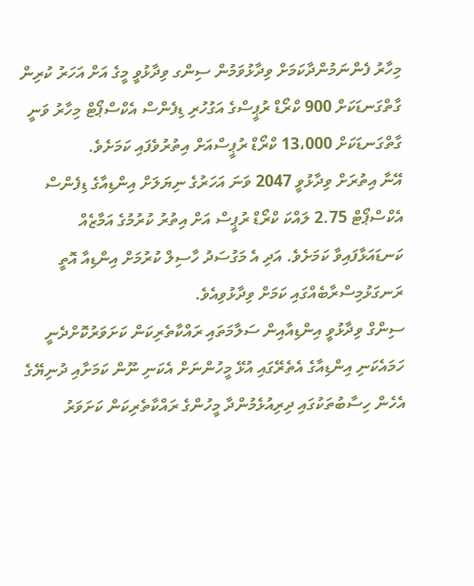މިހާރު ފެންނަމުންދާކަމަށް ވިދާޅުވަމުން ސިންގ ވިދާޅުވީ މީގެ އަށް އަހަރު ކުރިން ގާތްގަނޑަކަށް 900 ކްރޯޑް ރުޕީސްގެ އަގުހުރި ޑިފެންސް އެކްސްޕޯޓް މިހާރު ވަނީ ގާތްގަނޑަކަށް 13،000 ކްރޯޑް ރުޕީސްއަށް އިތުރުވެފައި ކަމަށެވެ.
އޭނާ އިތުރަށް ވިދާޅުވީ 2047 ވަނަ އަހަރުގެ ނިޔަލަށް އިންޑިއާގެ ޑިފެންސް އެކްސްޕޯޓް 2.75 ލައްކަ ކްރޯޑް ރުޕީސް އަށް އިތުރު ކުރުމުގެ އަމާޒެއް ކަނޑައަޅާފައިވާ ކަމަށެވެ. އަދި އެ މަގުސަދު ހާސިލް ކުރުމަށް އިންޑިއާ އޮތީ ރަނގަޅުމިސްރާބެއްގައި ކަމަށް ވިދާޅުވިއެވެ.
ސިންގް ވިދާޅުވީ އިންޑިއާއިން ސަލާމަތައި ރައްކާތެރިކަން ކަށަވަރުކޮށްދެނީ ހަމައެކަނި އިންޑިއާގެ އެތެރޭގައި އުޅޭ މީހުންނަށް އެކަނި ނޫން ކަމަށާއި ދުނިޔޭގެ އެހެން ހިސާބުތަކުގައި ދިރިއުޅެމުންދާ މީހުންގެ ރައްކާތެރިކަން ކަށަވަރު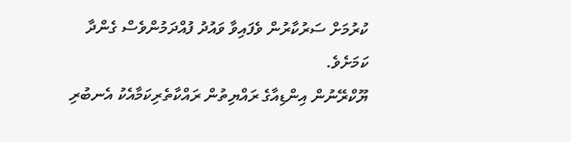ކުރުމަށް ސަރުކާރުން ވެފައިވާ ވައުދު ފުއްދަމުންވެސް ގެންދާ ކަމަށެވެ.
ޔޫކްރޭނުން އިންޑިއާގެ ރައްޔިތުން ރައްކާތެރިކަމާއެކު އެނބުރި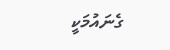ގެނައުމަކީ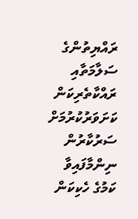ރައްޔިތުންގެ ސަލާމަތާއި ރައްކާތެރިކަން ކަށަވަރުކުރުމަށް ސަރުކާރުން ނިންމާފައިވާ ކަމުގެ ހެކިކަން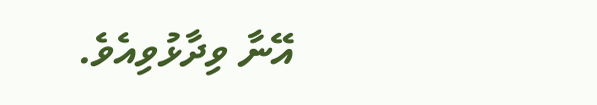އޭނާ ވިދާޅުވިއެވެ.